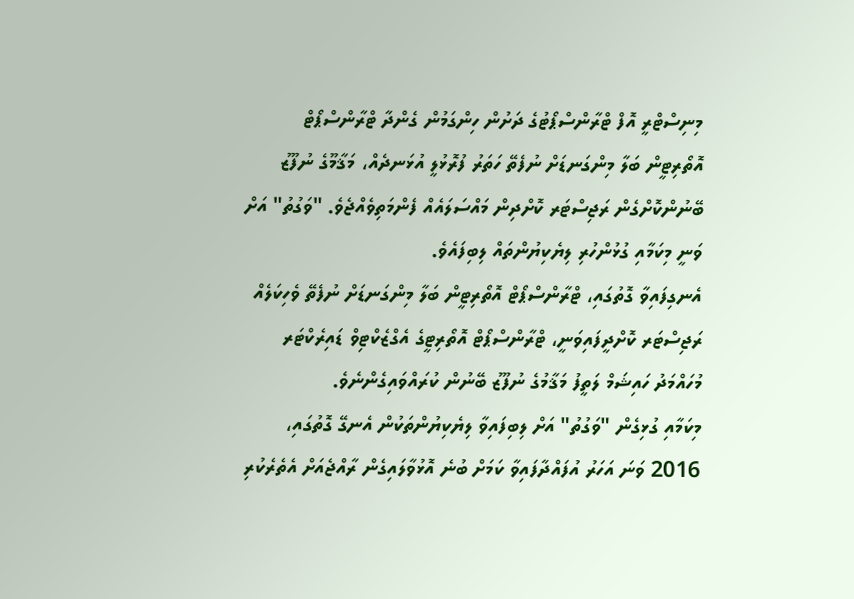މިނިސްޓްރީ އޮފް ޓްރާންސްޕޯޓުގެ ދަށުން ހިންގަމުން ގެންދާ ޓްރާންސްޕޯޓް އޮތޯރިޓީން ބަލާ މިންގަނޑަށް ނުފެތޭ ހަތަރު ފުރޮޅުލީ އުޅަނދެއް، މަޤާމޫގެ ނުފޫޒު ބޭނުންކޮށްގެން ރަޖިސްޓަރ ކޮށްދިން މައްސަލައެއް ފެންމަތިވެއްޖެވެ. "ވަގުތު" އަށް ވަނީ މިކަމާއި ގުޅުންހުރި ލިޔެކިޔުންތައް ލިބިފައެވެ.
އެނގިފައިވާ ގޮތުގައި، ޓްރާންސްޕޯޓް އޮތޯރިޓީން ބަލާ މިންގަނޑަށް ނުފެތޭ ވެހިކަލެއް ރަޖިސްޓަރ ކޮށްދީފައިވަނީ، ޓްރާންސްޕޯޓް އޮތޯރިޓީގެ އެގްޒެކްޓިވް ޑައިރެކްޓަރ މުހައްމަދު ހައިޝަމް ލަތީފު މަޤާމުގެ ނުފޫޒު ބޭނުން ކުރައްވައިގެންނެވެ.
މިކަމާއި ގުޅިގެން "ވަގުތު" އަށް ލިބިފައިވާ ލިޔެކިޔުންތަކުން އެނގޭ ގޮތުގައި، 2016 ވަނަ އަހަރު އުފައްދާފައިވާ ކަމަށް ބުނެ އޮޅުވާލައިގެން ރާއްޖެއަށް އެތެރެކުރި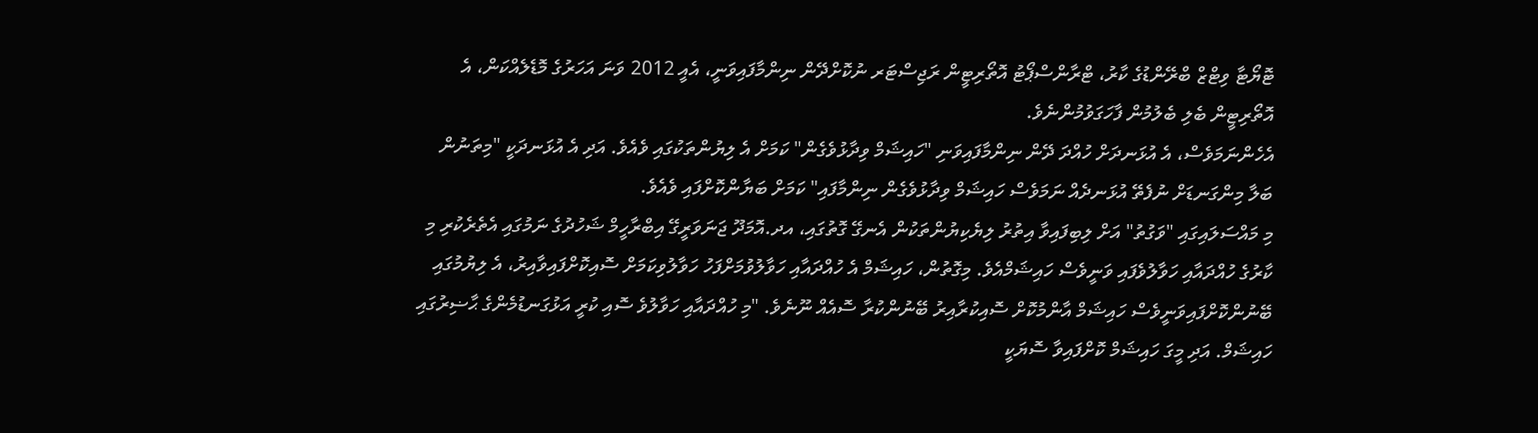ޓޮޔޯޓާ ވިޓްޒް ބްރޭންޑުގެ ކާރު، ޓްރާންސްޕޯޓު އޮތޯރިޓީން ރަޖިސްޓަރ ނުކޮށްދޭން ނިންމާފައިވަނީ، އެއީ 2012 ވަނަ އަހަރުގެ މޮޑެލެއްކަން، އެ އޮތޯރިޓީން ބެލި ބެލުމުން ފާހަގަވުމުންނެވެ.
އެހެންނަމަވެސް، އެ އުޅަނދަށް ހުއްދަ ދޭން ނިންމާފައިވަނި "ހައިޝަމް ވިދާޅުވެގެން" ކަމަށް އެ ލިޔުންތަކުގައި ވެއެވެ. އަދި އެ އުޅަނދަކީ "މިތަނުން ބަލާ މިންގަނޑަށް ނުފެތޭ އުޅަނދެއް ނަމަވެސް ހައިޝަމް ވިދާޅުވެގެން ނިންމާފައި" ކަމަށް ބަޔާންކޮށްފައި ވެއެވެ.
މި މައްސަލައިގައި "ވަގުތު" އަށް ލިބިފައިވާ އިތުރު ލިޔެކިޔުންތަކުން އެނގޭ ގޮތުގައި، އދ.އޮމަދޫ ޖަނަވަރީގޭ އިބްރާހީމް ޝަހުދުގެ ނަމުގައި އެތެރެކުރި މި ކާރުގެ ހުއްދައާއި ހަވާލުވެފައި ވަނީވެސް ހައިޝަމްއެވެ. މިގޮތުން، ހައިޝަމް އެ ހުއްދައާއި ހަވާލުވުމަށްފަހު ހަވާލުވިކަމަށް ސޮއިކޮށްފައިވާއިރު، އެ ލިޔުމުގައި ބޭނުންކޮށްފައިވަނީވެސް ހައިޝަމް އާންމުކޮށް ސޮއިކުރާއިރު ބޭނުންކުރާ ސޮއެއް ނޫނެވެ. "މި ހުއްދައާއި ހަވާލުވެ ސޮއި ކުރީ އަޅުގަނޑުމެންގެ ޙާޟިރުގައި ހައިޝަމް. އަދި މީގަ ހައިޝަމް ކޮށްފައިވާ ސޮޔަކީ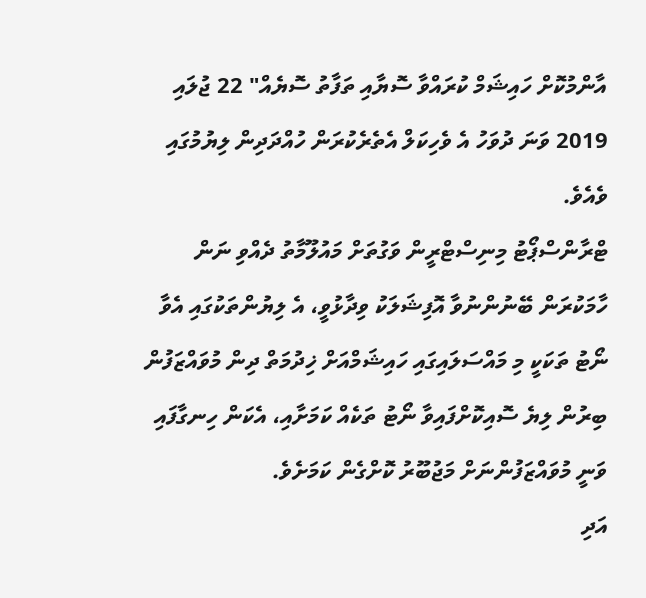އާންމުކޮށް ހައިޝަމް ކުރައްވާ ސޮޔާއި ތަފާތު ސޮޔެއް" 22 ޖުލައި 2019 ވަނަ ދުވަހު އެ ވެހިކަލް އެތެރެކުރަން ހުއްދަދިން ލިޔުމުގައި ވެއެވެ.
ޓްރާންސްޕޯޓު މިނިސްޓްރީން ވަގުތަށް މައުލޫމާތު ދެއްވި ނަން ހާމަކުރަން ބޭނުންނުވާ އޮފިޝަލަކު ވިދާޅުވީ، އެ ލިޔުންތަކުގައި އެވާ ނޯޓު ތަކަކީ މި މައްސަލައިގައި ހައިޝަމްއަށް ޚިދުމަތް ދިން މުވައްޒަފުން ބިރުން ލިޔެ ސޮއިކޮށްފައިވާ ނޯޓު ތަކެއް ކަމަށާއި، އެކަން ހިނގާފައި ވަނީ މުވައްޒަފުންނަށް މަޖުބޫރު ކޮށްގެން ކަމަށެވެ.
އަދި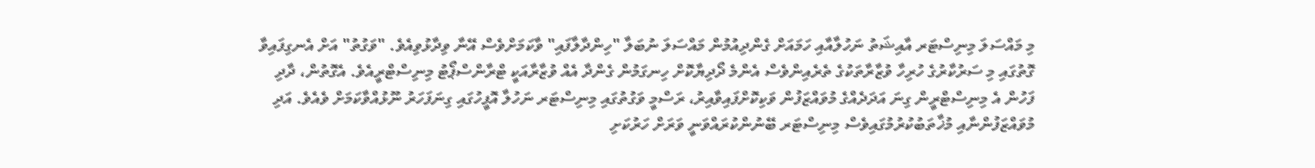މި މައްސަލަ މިނިސްޓަރ އާއިޝަތު ނަހުލާއާއި ހަމައަށް ގެންދިއުމުން މައްސަލަ ނުބަލާ "ހިންދާލާފައި" ވާކަމަށްވެސް އޭނާ ވިދާޅުވިއެވެ. "ވަގުތު" އަށް އެނގިފައިވާ ގޮތުގައި މި ސަރުކާރުގެ ހުރިހާ ވުޒާރާތަކުގެ ތެރެއިންވެސް އެންމެ ދޯދިޔާކޮށް ހިނގަމުން ގެންދާ އެއް ވުޒާރާއަކީ ޓްރާންސްޕޯޓު މިނިސްޓްރީއެވެ. އެގޮތުން، ދާދި ފަހުން އެ މިނިސްޓްރީން ގިނަ އަދަދެއްގެ މުވައްޒަފުން ވަކިކޮށްފައިވާއިރު، ރަސްމީ ވަގުތުގައި މިނިސްޓަރ ނަހުލާ އޮފީހުގައި ގިނަފަހަރު ނޫޅުއްވާކަމަށް ވެއެވެ. އަދި މުވައްޒަފުންނާއި މުޚާތަބުކުރުމުގައިވެސް މިނިސްޓަރ ބޭނުންކުރައްވަނީ ވަރަށް ހަރުކަށި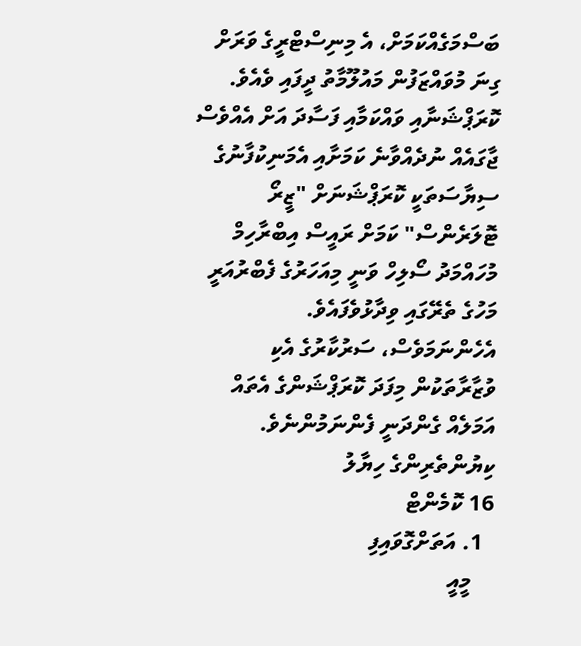ބަސްމަގެއްކަމަށް، އެ މިނިސްޓްރީގެ ވަރަށް ގިނަ މުވައްޒަފުން މައުލޫމާތު ދީފައި ވެއެވެ.
ކޮރަޕްޝަނާއި ވައްކަމާއި ފަސާދަ އަށް އެއްވެސް ޖާގައެއް ނުދެއްވާނެ ކަމަށާއި އެމަނިކުފާނުގެ ސިޔާސަތަކީ ކޮރަޕްޝަނަށް "ޒީރޯ ޓޮލަރެންސް" ކަމަށް ރައީސް އިބްރާހިމް މުހައްމަދު ސޯލިހް ވަނީ މިއަހަރުގެ ފެބްރުއަރީ މަހުގެ ތެރޭގައި ވިދާޅުވެފައެވެ. އެހެންނަމަވެސް، ސަރުކާރުގެ އެކި ވުޒާރާތަކުން މިފަދަ ކޮރަޕްޝަންގެ އެތައް އަމަލެއް ގެންދަނީ ފެންނަމުންނެވެ.
ކިޔުންތެރިންގެ ހިޔާލު
16 ކޮމެންޓް
  1. އަތަށްގޮވައިފި
    މީއީ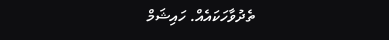ތެދުވާހަކައެއް. ހައިޝަމް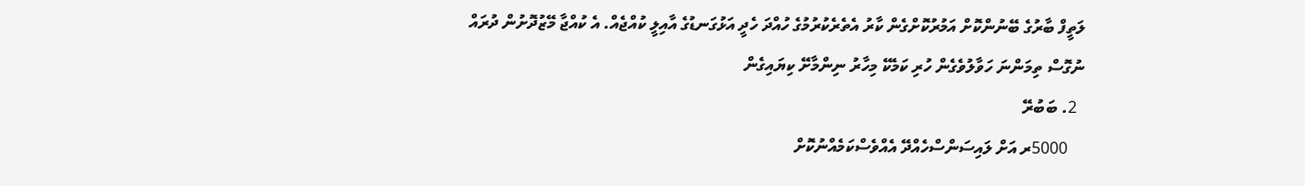ލަތީފް ބާރުގެ ބޭނުންކޮށް އަމުރުކޮށްގެން ކާރު އެތެރެކުރުމުގެ ހުއްދަ ހެދީ އަޅުގަނޑުގެ އާއިލީ ކުއްޖެއް. އެ ކުއްޖާ މޭޒުދޮށުން ދުރައް ނުގޮސް ތިމަންނަ ހަވާލުވެގެން ހުރި ކަމެކޭ މިހާރު ނިންމާށޭ ކިޔައިގެން
  2. ބަބުރޭ
    5000ރ އަށް ލައިސަންސްހެއްދޭ އެއްވެސްކަމެއްނުކޮށް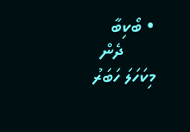• ބޯކިބާ
      ދެން މިކަހަލަ ހަބަރު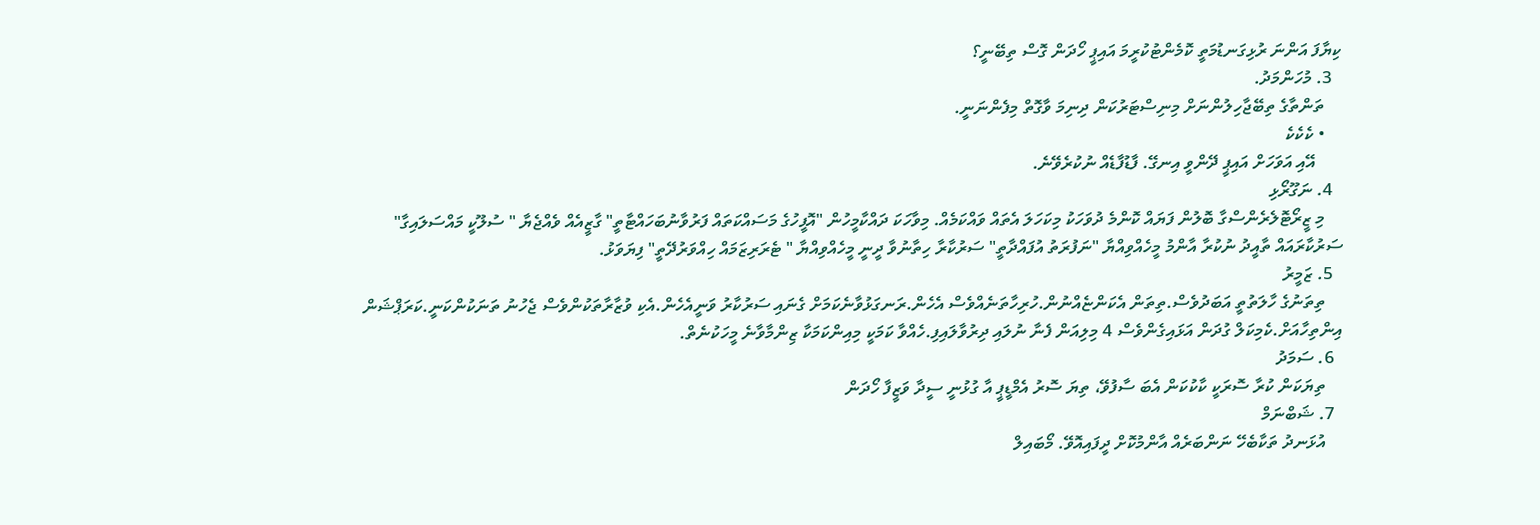ކިޔާފަ އަންނަ ރުޅިގަނޑުމަތީ ކޮމެންޓުކުރީމަ އައިޕީ ހޯދަން ގޮސް ތިބޭނީ؟
  3. މުހަންމަދު.
    ތަންތާގެ ތިބޭޖާހިލުންނަށް މިނިސްޓަރުކަން ދިނިމަ ވާގޮތް މިފެންނަނީ.
    • ކެކެކެ
      އޭއި އަވަހަށް އައިޕީ ދޭންވީ އިނގޭ. ފާޑުފާޑެއް ނުކުރެވޭނެ.
  4. ނަގޫރޯޅި
    މި ޒީރޯޓޮލެރެންސްގާ ބޮލުން ފަޔައް ކޮންމެ ދުވަހަކު މިކަހަލަ އެތައް ވައްކަމެއް. މިވާހަކަ ދައްކާމީހުން "އޮފީހުގެ މަސައްކަތައް ފަރުވާނުބަހައްޓާތީ" ގާޒީއެއް ވެއްޖެޔާ " ސުލޫކީ މައްސަލައިގާ" ސަރުކާރައައް ތާއީދު ނުކުރާ އާންމު މީހެއްވިއްޔާ "ނަފުރަތު އުފައްދާތީ" ސަރުކާރާ ހިތާނުވާ ދީނީ މީހެއްވިއްޔާ " ޓެރަރިޒަމައް ހިއްވަރުދޭތީ" ފިޔަވަޅު.
  5. ޒަމީރު
    ތިތަނުގެ ހާލަތުތީ އަބަދުވެސް.ތިތަން އެކަންޏެއްނުން.ހުރިހާތަނެއްވެސް އެހެން.ރަނގަޅުވާނެކަމަށް ގެނައި ސަރުކާރު ވަނީއެހެން.އެކި ވުޒާރާތަކުންވެސް ޖެހުނު ތަނަކުންކަނީ.ކަރަޕްޝަން އިންތިހާއަށް.ކެމިކަލް ގުދަން އަޅައިގެންވެސް 4 މިލިއަން ފެނާ ނުލައި ދިރުވާލައިފި.ހެއްވާ ކަމަކީ މިއިންކަމަކާ ޒިންމާވާނެ މީހަކުނެތް.
  6. ސަމަދު
    ތިޔަކަން ކުރާ ސޮރަކީ ކާކުކަން އެބަ ސާފުވޭ، ތިޔަ ސޮރު އެމްޑީޕީ އާ ގުޅުނީ ސީދާ ވަޒީފާ ހޯދަން
  7. ޝަބްނަމް
    އުޅަނދު ތަކާބެހޭ ނަންބަރެއް އާންމުކޮށް ދީފައިއޮވޭ. މޯބައިލް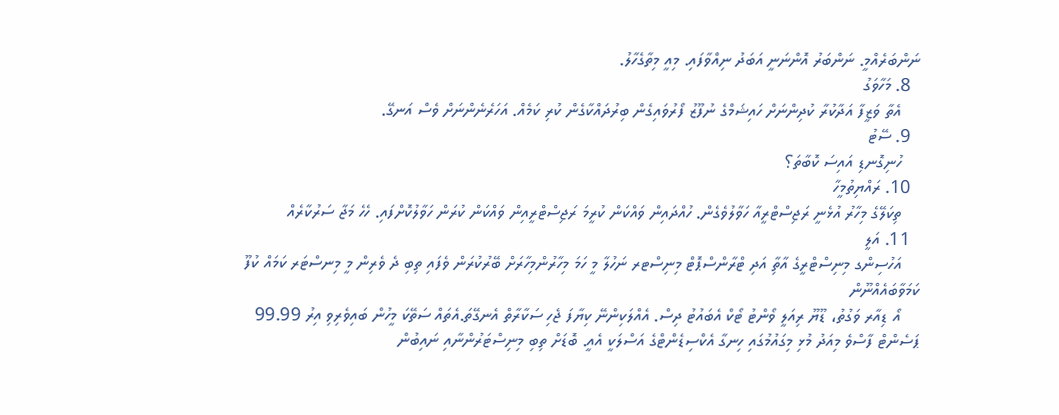ނަންބަރެއްމީ. ނަންބަރު އޮންނަނީ އަބަދު ނިއްވާފައި. މިއީ މިތާގެހާލު.
  8. މަހާވަގު
    އެތާ ވަޒީފާ އަދާކުރާ ކުދިންނަށް ހައިޝަމްގެ ނުފޫޒު ފޯރުވައިގެން ބިރުދައްކާގެން ކުރި ކަމެއް. އަހަރެނެންނަށް ވެސް އަނގޭ.
  9. ސޭޓު
    ހުނިގޮނޑި އައިސަ ކޮބާތަ؟
  10. ރައްޔިތުމީހާ
    ތިކަލޭގެ މިހާރު އުޅެނީ ރަޖިސްޓްރީއާ ހަވާލުވެގެން. ހުއްދައިން ވައްކަން ކުރީމަ ރަޖިސްޓްރީއިން ވައްކަން ކުރަން ހަވާލުކޮށްފައި. ހެހެ މަޖާ ސަރުކާރެއް
  11. އަލީ
    އަހުސިންގ މިނިސްޓްރީގެ އާތިާ އަދި ޓްރާންސްޕޮޓް މިނިސްޓރ ނަހުލާ މީ ހަމަ މިހާރުންމިހާރަށް ބޭރުކުރަން ވެފައި ތިބި ދެ ވެރިން މީ މިނސްޓަރ ކަމައް ކުފޫ ކަމަވާބައެއްނޫން
    އޯ ޑިއާރ ވަގުތު، ޑޫޔޫ ރިއަލީ ވޯންޓު ޓޯކް އެބައުޓު ދިސް. އެއްލަކިންނޭ ކިޔާފަ ޖެހި ސަކާރާތް އެނގޭތަ.އެތައް ސަތޭކަ މީހުން ބައިވެރިވި އިރު 99.99 ޕަސެންޓް ފާސްވެ މިއަދު މުޅި މިގައުމުގައި ހިނގާ އެކްސިޑެންޓްގެ އަސްލަކީ އެއީ. ބޮޑަށް ތިބި މިނިސްޓަރުންނާއި ނައިބުން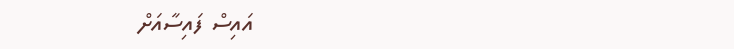އައިސް ފައިސާއަށް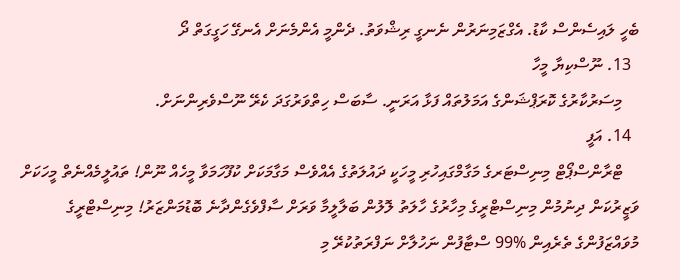ބެހީ ލައިސެންސް ކާޑު. އެގްޒަމިނަރުން ނެނގީ ރިޝްވަތު. ދެންމީ އެންމެނަށް އެނގޭ ހަގީގަތް ދޯ
  13. ނޫސްކިޔާ މީހާ
    މިސަރުކާރުގެ ކޮރަޕްޝަންގެ އަމަލުތައް ފަޅާ އަރަނީ. ސާބަސް ހިތްވަރުގަދަ ކެރޭ ނޫސްވެރިންނަށް.
  14. އަފީ
    ޓްރާންސްޕޯޓް މިނިސްޓަރގެ މަގާމްގައިހުރި މީހަކީ ދައުލަތުގެ އެއްވެސް މަގާމަކަށް ކުފޫހަމަވާ މީހެއް ނޫން! ތައުލީމެއްނެތް މީހަކަށް ވަޒީރުކަން ދިނުމުން މިނިސްޓްރީގެ މިހާރުގެ ހާލަތު ލޮލުން ބަލާލީމާ ވަރަށް ސާފްވެގެންދާނެ ބޮޑުމަންޒަރު! މިނިސްޓްރީގެ މުވައްޒަފުންގެ ތެރެއިން %99 ސްޓާފުން ނަހުލާށް ނަފްރަތުކުރޭ މި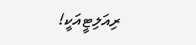ރިއަލިޓީއަކީ!